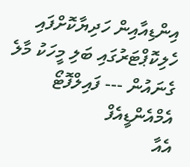އިންޑިއާއިން ހަދިޔާކޮށްފައި ހެލިކޮޕްޓަރުގައި ބަލި މީހަކު މާލެ ގެނައުން --- ފައިލްފޮޓޯ އެމްއެންޑީއެފް
އެއާ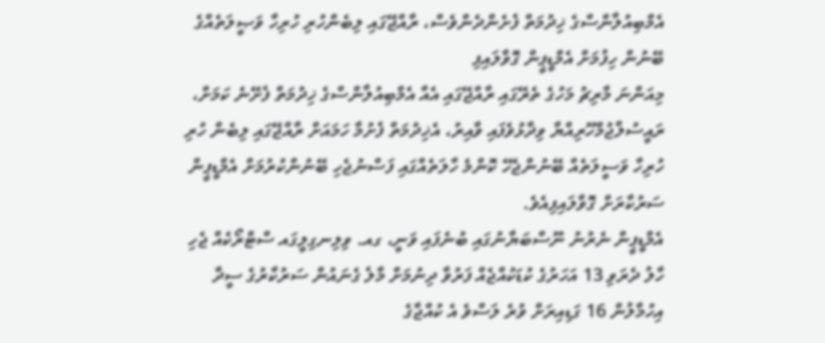އެމްބިއުލާންސްގެ ޚިދުމަތް ފެށެންދެންވެސް، ރާއްޖޭގައި ލިބެންހުރި ހުރިހާ ވަޞީލަތެއްގެ ބޭނުން ހިފުމަށް އެމްޑީޕީން ގޮވާލައިފި
މިއަންނަ މާރިޗު މަހުގެ ތެރޭގައި ރާއްޖޭގައި އެއާ އެމްބިއުލާންސްގެ ޚިދުމަތް ފެށޭނެ ކަމަށް، ރައީސުލްޖުމްހޫރިއްޔާ ވިދާޅުވެފައި ވާއިރު، އެޚިދުމަތް ފެށުމާ ހަމައަށް ރާއްޖޭގައި ލިބެން ހުރި ހުރިހާ ވަސީލަތެއް ބޭނުންޖެހޭ ކޮންމެ ހާލަތެއްގައި ފަސްނުޖެހި ބޭނުންކުރުމަށް އެމްޑީޕީން ސަރުކާރަށް ގޮވާލައިފިއެވެ.
އެމްޑީޕީން ނެރުނު ނޫސްބަޔާނުގައި ބުނެފައި ވަނީ، ގއ. ވިލިނގިލީގައ ސްޓްރޯކެއް ޖެހި ހާލު ދެރަވި 13 އަހަރުގެ ކުޑަކުއްޖެއް ފަރުވާ ދިނުމަށް މާލެ ގެނައުން ސަރުކާރުގެ ސީދާ އިހުމާލުން 16 ގަޑިއިރަށް ވުރެ ލަސްވެ އެ ކުއްޖާގެ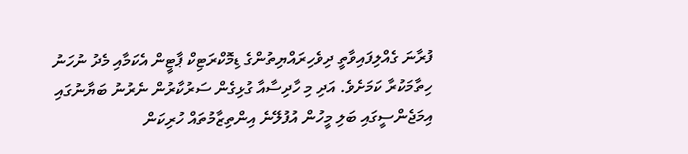ފުރާނަ ގެއްލިފައިވާތީ ދިވެހިރައްޔިތުންގެ ޑިމޮކްރަޓިކް ޕާޓީން އެކަމާއި މެދު ނުހަނު ހިތާމަކުރާ ކަމަށެވެ. އަދި މި ހާދިސާއާ ގުޅިގެން ސަރުކާރުން ނެރުނު ބަޔާނުގައި އިމަޖެންސީގައި ބަލި މީހުން އުފުލޭނެ އިންތިޒާމުތައް ހުރިކަން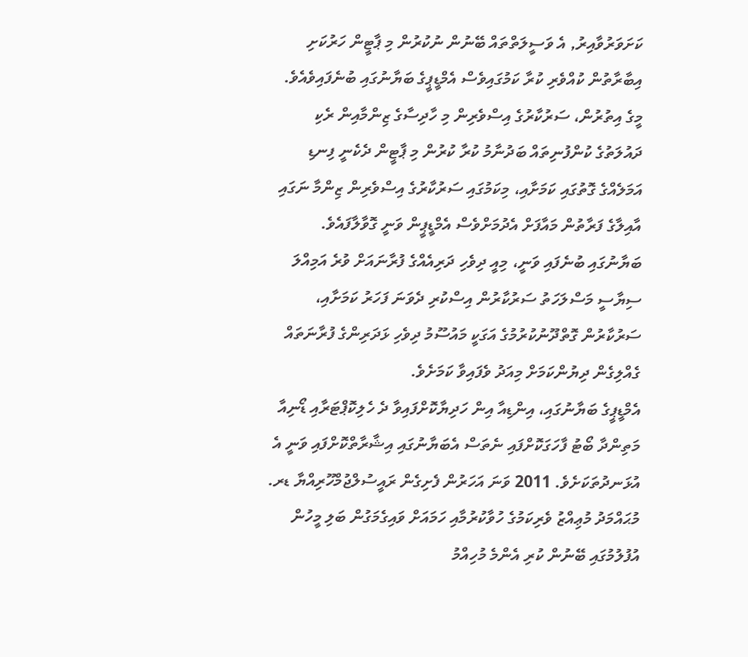ކަށަވަރުވާއިރު, އެ ވަސީލަތްތައް ބޭނުން ނުކުރުން މި ޕާޓީން ހަރުކަށި އިބާރާތުން ކުއްވެރި ކުރާ ކަމުގައިވެސް އެމްޑީޕީގެ ބަޔާނުގައި ބުނެފައިވެއެވެ.
މީގެ އިތުރުން، ސަރުކާރުގެ އިސްވެރިން މި ހާދިސާގެ ޒިންމާއިން ރެކި ދައުލަތުގެ ކުންފުނިތައް ބަދުނާމު ކުރާ ކުރުން މި ޕާޓީން ދެކެނީ ފިނޑި އަމަލެއްގެ ގޮތުގައި ކަމަށާއި، މިކަމުގައި ސަރުކާރުގެ އިސްވެރިން ޒިންމާ ނަގައި އާއިލާގެ ފަރާތުން މައާފަށް އެދުމަށްވެސް އެމްޑީޕީން ވަނީ ގޮވާލާފައެވެ.
ބަޔާނުގައި ބުނެފައި ވަނީ، މިއީ ދިވެހި ދަރިއެއްގެ ފުރާނައަށް ވުރެ އަމިއްލަ ސިޔާސީ މަސްލަހަތު ސަރުކާރުން އިސްކުރި ދެވަނަ ފަހަރު ކަމަށާއި، ސަރުކާރުން ގޮތްދޫނުކުރުމުގެ އަގަކީ މައުސޫމު ދިވެހި ޅަދަރިންގެ ފުރާނަތައް ގެއްލިގެން ދިޔުންކަމަށް މިއަދު ވެފައިވާ ކަމަށެވެ.
އެމްޑީޕީގެ ބަޔާނުގައި، އިންޑިއާ އިން ހަދިޔާކޮށްފައިވާ ދެ ހެލިކޮޕްޓަރާއި ޑޯނިއާ މަތިންދާ ބޯޓު ފާހަގަކޮށްފައި ނެތަސް އެބަޔާނުގައި އިޝާރާތްކޮށްފައި ވަނީ އެ އުޅަނދުތަކަށެވެ. 2011 ވަނަ އަހަރުން ފެށިގެން ރައީސުލްޖުމްހޫރިއްޔާ ޑރ. މުޙައްމަދު މުޢިއްޒު ވެރިކަމުގެ ހުވާކުރުމާއި ހަމައަށް ވައިގެމަގުން ބަލި މީހުން އުފުލުމުގައި ބޭނުން ކުރި އެންމެ މުހިއްމު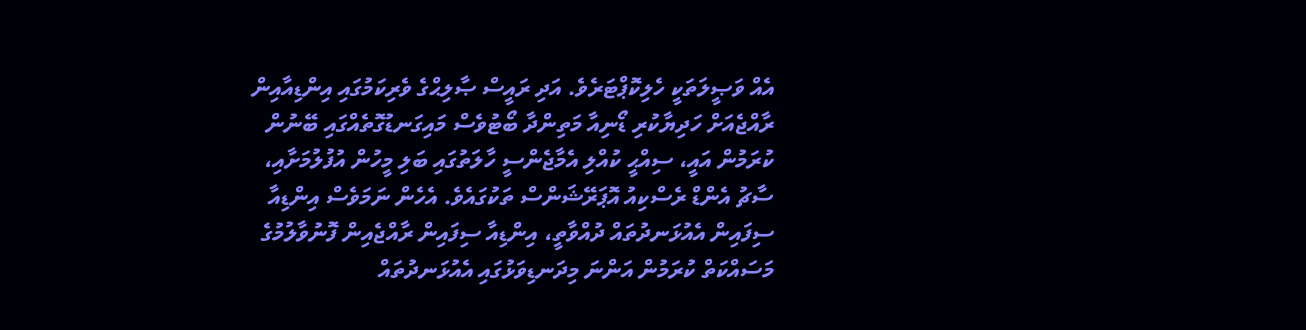އެއް ވަޞީލަތަކީ ހެލިކޮޕްޓަރެވެ. އަދި ރައީސް ޞާލިޙްގެ ވެރިކަމުގައި އިންޑިއާއިން ރާއްޖެއަށް ހަދިޔާކުރި ޑޯނިއާ މަތިންދާ ބޯޓުވެސް މައިގަނޑުގޮތެއްގައި ބޭނުން ކުރަމުން އައީ، ސިއްޙީ ކުއްލި އެމާޖެންސީ ހާލަތުގައި ބަލި މީހުން އުފުލުމަށާއި، ސާޗު އެންޑް ރެސްކިއު އޮޕަރޭޝަންސް ތަކުގައެވެ. އެހެން ނަމަވެސް އިންޑިއާ ސިފައިން އެއުޅަނދުތައް ދުއްވާތީ، އިންޑިއާ ސިފައިން ރާއްޖެއިން ފޮނުވާލުމުގެ މަސައްކަތް ކުރަމުން އަންނަ މިދަނޑިވަޅުގައި އެއުޅަނދުތައް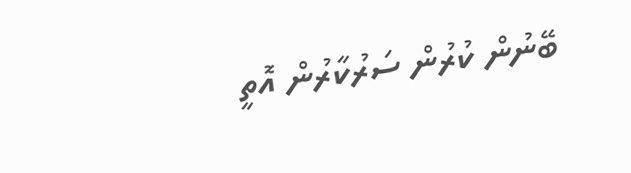ބޭނުން ކުރުން ސަރުކާރުން އޮތީ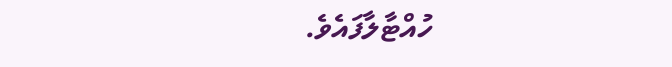ހުއްޓާލާފައެވެ.